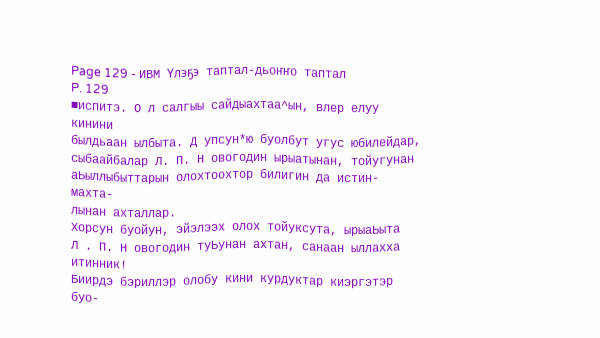Page 129 - ИВМ Үлэҕэ таптал-дьоҥҥо таптал
P. 129
■испитэ. О л салгыы сайдыахтаа^ын, влер елуу кинини
былдьаан ылбыта. Д упсун*ю буолбут угус юбилейдар,
сыбаайбалар Л. П. Н овогодин ырыатынан, тойугунан
аЬыллыбыттарын олохтоохтор билигин да истин- махта-
лынан ахталлар.
Хорсун буойун, эйэлээх олох тойуксута, ырыаЬыта
Л . П. Н овогодин туЬунан ахтан, санаан ыллахха итинник!
Биирдэ бэриллэр олобу кини курдуктар киэргэтэр буо-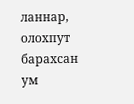ланнар, олохпут барахсан ум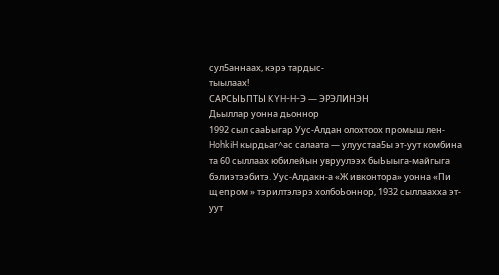сул5аннаах, кэрэ тардыс-
тыылаах!
САРСЫЬПТЫ KYH-H-Э — ЭРЭЛИНЭН
Дьыллар уонна дьоннор
1992 сыл сааЬыгар Уус-Алдан олохтоох промыш лен-
HohkiH кырдьаг^ас салаата — улуустаа5ы эт-уут комбина
та 60 сыллаах юбилейын увруулээх быЬыыга-майгыга
бэлиэтээбитэ. Уус-Алдакн-а «Ж ивконтора» уонна «Пи
щ епром » тэрилтэлэрэ холбоЬоннор, 1932 сыллаахха эт-
уут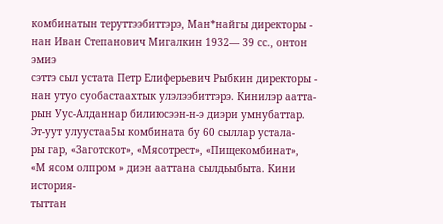комбинатын теруттээбиттэрэ, Ман*найгы директоры -
нан Иван Степанович Мигалкин 1932— 39 сс., онтон эмиэ
сэттэ сыл устата Петр Елиферьевич Рыбкин директоры -
нан утуо суобастаахтык улэлээбиттэрэ. Кинилэр аатта-
рын Уус-Алданнар билиюсээн-н-э диэри умнубаттар.
Эт-уут улуустаа5ы комбината бу 60 сыллар устала-
ры гар, «Заготскот», «Мясотрест», «Пищекомбинат»,
«М ясом олпром » диэн ааттана сылдьыбыта. Кини история-
тыттан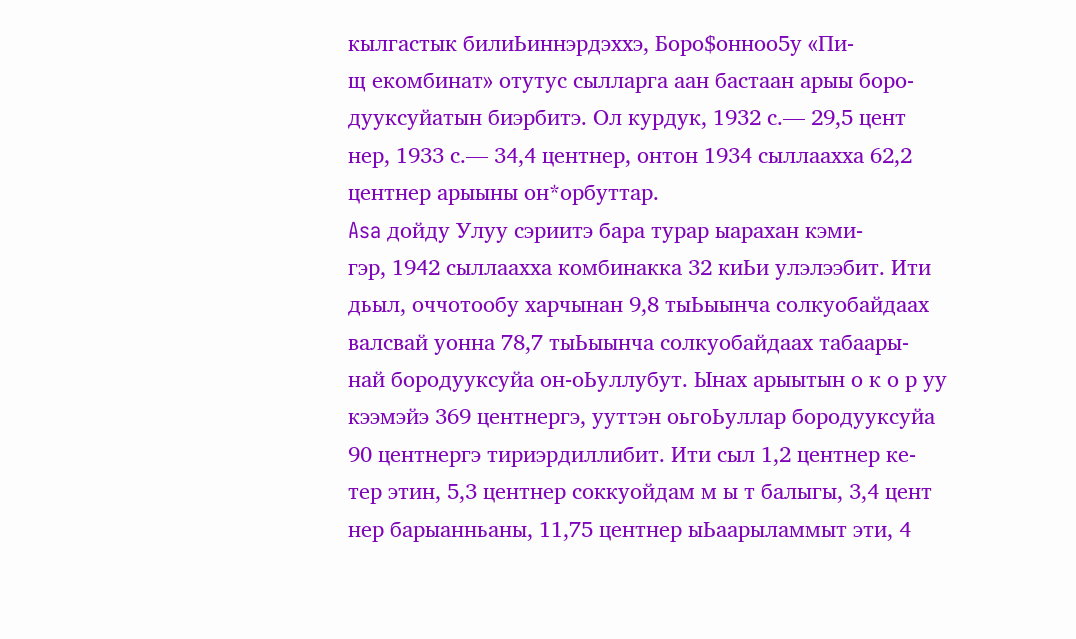кылгастык билиЬиннэрдэххэ, Боро$онноо5у «Пи-
щ екомбинат» отутус сылларга аан бастаан арыы боро-
дууксуйатын биэрбитэ. Ол курдук, 1932 с.— 29,5 цент
нер, 1933 с.— 34,4 центнер, онтон 1934 сыллаахха 62,2
центнер арыыны он*орбуттар.
Asa дойду Улуу сэриитэ бара турар ыарахан кэми-
гэр, 1942 сыллаахха комбинакка 32 киЬи улэлээбит. Ити
дьыл, оччотообу харчынан 9,8 тыЬыынча солкуобайдаах
валсвай уонна 78,7 тыЬыынча солкуобайдаах табаары-
най бородууксуйа он-оЬуллубут. Ынах арыытын о к о р уу
кээмэйэ 369 центнергэ, ууттэн оьгоЬуллар бородууксуйа
90 центнергэ тириэрдиллибит. Ити сыл 1,2 центнер ке-
тер этин, 5,3 центнер соккуойдам м ы т балыгы, 3,4 цент
нер барыанньаны, 11,75 центнер ыЬаарыламмыт эти, 4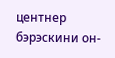центнер бэрэскини он-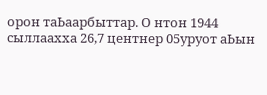орон таЬаарбыттар. О нтон 1944
сыллаахха 26,7 центнер 05уруот аЬын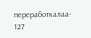переработкалаа-
127